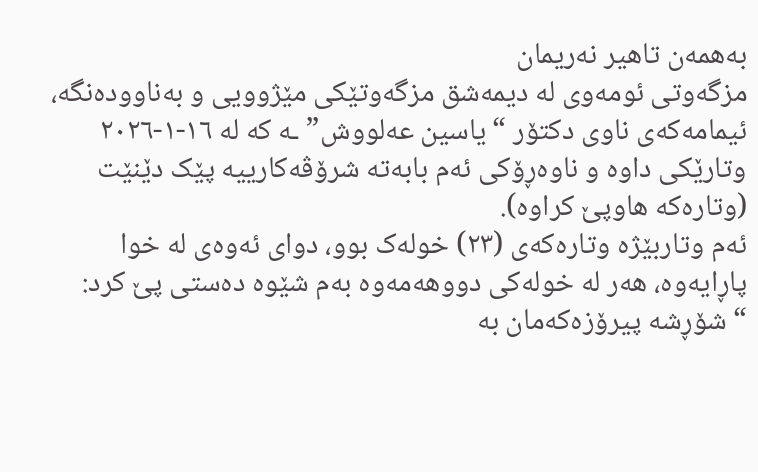بەهمەن تاهیر نەریمان
مزگەوتی ئومەوی لە دیمەشق مزگەوتێکی مێژوویی و بەناوودەنگە، ئیمامەکەی ناوی دکتۆر “یاسین عەلووش”ـە کە لە ١٦-١-٢٠٢٦ وتارێکی داوە و ناوەڕۆکی ئەم بابەتە شرۆڤەکارییە پێک دێنێت (وتارەکە هاوپێ کراوە).
ئەم وتاربێژە وتارەکەی (٢٣) خولەک بوو، دوای ئەوەی لە خوا پاڕایەوە، هەر لە خولەکی دووهەمەوە بەم شێوە دەستی پێ کرد: “شۆڕشە پیرۆزەکەمان بە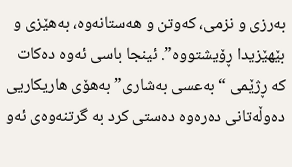بەرزی و نزمی، کەوتن و هەستانەوە، بەهێزی و بێهێزیدا ڕۆیشتووە”. ئینجا باسی ئەوە دەکات کە ڕژێمی “بەعسی بەشاری” بەهۆی هاریکاریی دەوڵەتانی دەرەوە دەستی کرد بە گرتنەوەی ئەو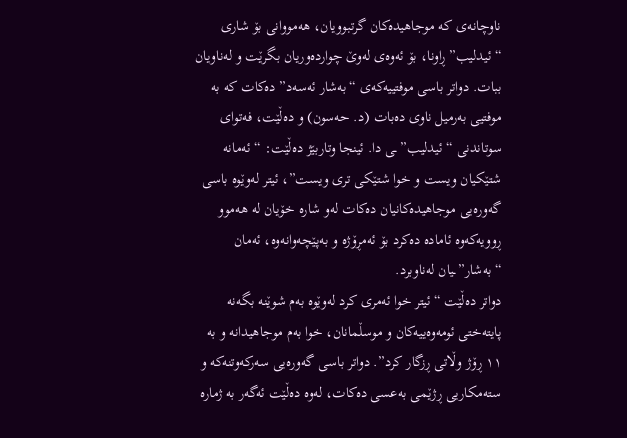ناوچانەی کە موجاهیدەکان گرتبوویان، هەمووانی بۆ شاری “ئیدلیب” ڕاونا، بۆ ئەوەی لەوێ چواردەوریان بگرێت و لەناویان ببات. دواتر باسی موفتییەکەی “بەشار ئەسەد” دەکات کە بە موفتیی بەرمیل ناوی دەبات (د. حەسون) و دەڵێت، فەتوای سوتاندنی “ئیدلیب”ـی دا. ئینجا وتاربێژ دەڵێت: “ئەمانە شتێکیان ویست و خوا شتێکی تری ویست”، ئیتر لەوێوە باسی گەورەیی موجاهیدەکانیان دەکات لەو شارە خۆیان لە هەموو ڕوویەکەوە ئامادە دەکرد بۆ ئەمڕۆژە و بەپێچەوانەوە، ئەمان “بەشار”ـیان لەناوبرد.
دواتر دەڵێت “ئیتر خوا ئەمری کرد لەوێوە بەم شوێنە بگەنە پایتەختی ئومەوەییەکان و موسڵمانان، خوا بەم موجاهیدانە و بە ١١ ڕۆژ وڵاتی ڕزگار کرد”. دواتر باسی گەورەیی سەرکەوتنەکە و ستەمکاریی ڕژێمی بەعسی دەکات، لەوە دەڵێت ئەگەر بە ژمارە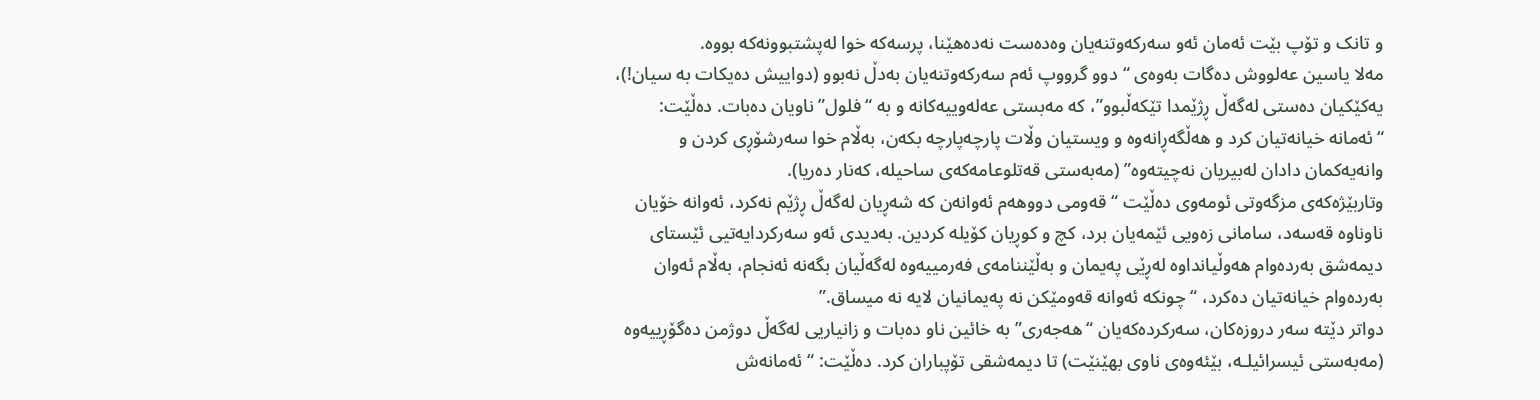و تانک و تۆپ بێت ئەمان ئەو سەرکەوتنەیان وەدەست نەدەهێنا، پرسەکە خوا لەپشتبوونەکە بووە.
مەلا یاسین عەلووش دەگات بەوەی “دوو گرووپ ئەم سەرکەوتنەیان بەدڵ نەبوو (دواییش دەیکات بە سیان!)، یەکێکیان دەستی لەگەڵ ڕژێمدا تێکەڵبوو”، کە مەبستی عەلەوییەکانە و بە “فلول” ناویان دەبات. دەڵێت: “ئەمانە خیانەتیان کرد و هەڵگەڕانەوە و ویستیان وڵات پارچەپارچە بکەن، بەڵام خوا سەرشۆڕی کردن و وانەیەکمان دادان لەبیریان نەچیتەوە” (مەبەستی قەتلوعامەکەی ساحیلە، کەنار دەریا).
وتاربێژەکەی مزگەوتی ئومەوی دەڵێت “قەومی دووهەم ئەوانەن کە شەڕیان لەگەڵ ڕژێم نەکرد، ئەوانە خۆیان ناوناوە قەسەد، سامانی زەویی ئێمەیان برد، کچ و کوڕیان کۆیلە کردین. بەدیدی ئەو سەرکردایەتیی ئێستای دیمەشق بەردەوام هەوڵیانداوە لەڕێی پەیمان و بەڵێننامەی فەرمییەوە لەگەڵیان بگەنە ئەنجام، بەڵام ئەوان بەردەوام خیانەتیان دەکرد، “چونکە ئەوانە قەومێکن نە پەیمانیان لایە نە میساق.”
دواتر دێتە سەر دروزەکان، سەرکردەکەیان “هەجەری” بە خائین ناو دەبات و زانیاریی لەگەڵ دوژمن دەگۆڕییەوە (مەبەستی ئیسرائیلـە، بێئەوەی ناوی بهێنێت) تا دیمەشقی تۆپباران کرد. دەڵێت: “ئەمانەش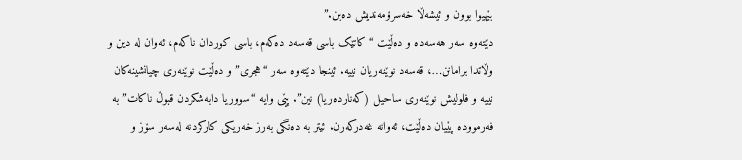بێهیوا بوون و ئیشەڵا خەسرۆمەندیش دەبن.”
دێتەوە سەر هەسەدە و دەڵێت “کاتێک باسی قەسەد دەکەم، باسی کوردان ناکەم، ئەوان لە دین و وڵاتدا برامانن…، قەسەد نوێنەریان نییە. ئینجا دێتەوە سەر “هجری” و دەڵێت نوێنەری چیانشینەکان نییە و فلولیش نوێنەری ساحیل (کەناردەریا) نین”. پێی وایە “سووریا دابەشکردن قبوڵ ناکات” بە فەرموودە پێیان دەڵێت، ئەوانە غەدرکەرن. ئیتر بە دەنگی بەرز خەریکی کارکردنە لەسەر سۆز و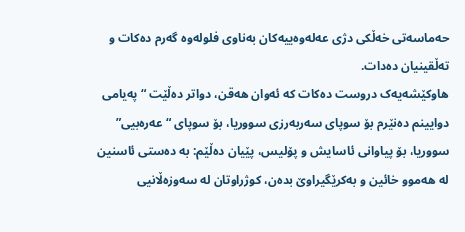حەماسەتی خەڵکی دژی عەلەوەییەکان بەناوی فلولەوە گەرم دەکات و تەڵقینیان دەدات.
هاوکێشەیەک دروست دەکات کە ئەوان هەقن، دواتر دەڵێت “پەیامی دوایینم دەنێرم بۆ سوپای سەربەرزی سووریا، بۆ سوپای “عەرەبیی” سووریا، بۆ پیاوانی ئاسایش و پۆلیس، پێیان دەڵێم: بە دەستی ئاسنین لە هەموو خائین و بەکرێگیراوێ بدەن، کوژراوتان لە سەوزەڵانیی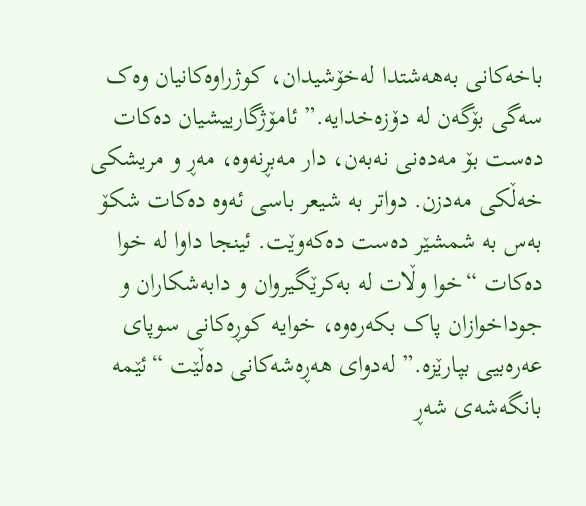باخەکانی بەهەشتدا لەخۆشیدان، کوژراوەکانیان وەک سەگی بۆگەن لە دۆزەخدایە.” ئامۆژگارییشیان دەکات دەست بۆ مەدەنی نەبەن، دار مەبڕنەوە، مەڕ و مریشکی خەڵکی مەدزن. دواتر بە شیعر باسی ئەوە دەکات شکۆ بەس بە شمشێر دەست دەکەوێت. ئینجا داوا لە خوا دەکات “خوا وڵات لە بەکرێگیروان و دابەشکاران و جوداخوازان پاک بکەرەوە، خوایە کوڕەکانی سوپای عەرەبیی بپارێزە.” لەدوای هەڕەشەکانی دەڵێت “ئێمە بانگەشەی شەڕ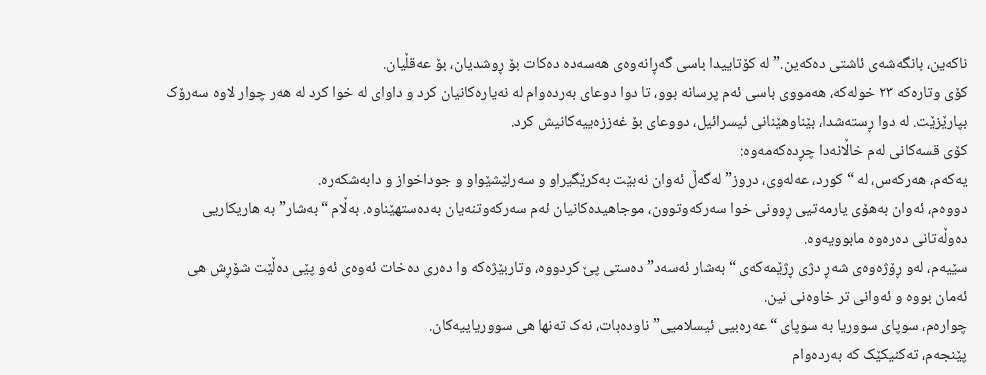ناکەین، بانگەشەی ئاشتی دەکەین.” لە کۆتاییدا باسی گەڕانەوەی هەسەدە دەکات بۆ ڕوشدیان، بۆ عەقڵیان.
کۆی وتارەکە ٢٣ خولەکە، هەمووی باسی ئەم پرسانە بوو، تا دوا دوعای بەردەوام لە نەیارەکانیان کرد و داوای لە خوا کرد لە هەر چوار لاوە سەرۆک بپارێزێت. لە دوا ڕستەشدا، بێناوهێنانی ئیسرائیل، دووعای بۆ غەززەییەکانیش کرد.
کۆی قسەکانی لەم خاڵانەدا چڕدەکەمەوە:
یەکەم، هەرکەس، لە “کورد، عەلەوی، دروز” لەگەڵ ئەوان نەبێت بەکرێگیراو و سەرلێشێواو و جوداخواز و دابەشکەرە.
دووەم، ئەوان بەهۆی یارمەتیی ڕوونی خوا سەرکەوتوون، موجاهیدەکانیان ئەم سەرکەوتنەیان بەدەستهێناوە. بەڵام “بەشار” بە هاریکاریی دەوڵەتانی دەرەوە مابوویەوە.
سێیەم، لەو ڕۆژەوەی شەڕ دژی ڕژێمەکەی “بەشار ئەسەد” دەستی پێ کردووە، وتاربێژەکە وا دەری دەخات ئەوەی ئەو پێی دەڵێت شۆڕش هی ئەمان بووە و ئەوانی تر خاوەنی نین.
چوارەم، سوپای سووریا بە سوپای “عەرەبیی ئیسلامیی” ناودەبات، نەک تەنها هی سووریاییەکان.
پێنجەم، تەکنیکێک کە بەردەوام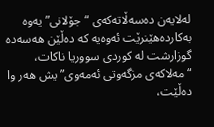لەلایەن دەسەڵاتەکەی “جۆلانی”یەوە بەکاردەهێنرێت ئەوەیە کە دەڵێن هەسەدە گوزارشت لە کوردی سووریا ناکات، “مەلاکەی مزگەوتی ئەمەوی”یش هەر وا دەڵێت،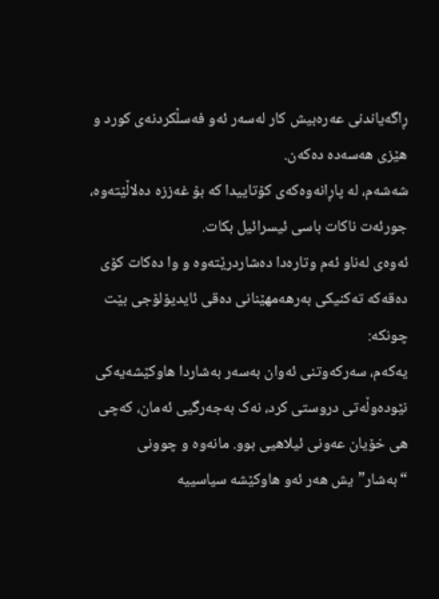ڕاگەیاندنی عەرەبیش کار لەسەر ئەو فەسڵکردنەی کورد و هێزی هەسەدە دەکەن.
شەشەم، لە پاڕانەوەکەی کۆتاییدا کە بۆ غەززە دەلاڵێتەوە، جورئەت ناکات باسی ئیسرائیل بکات.
ئەوەی لەناو ئەم وتارەدا دەشاردرێتەوە و وا دەکات کۆی دەقەکە تەکنیکی بەرهەمهێنانی دەقی ئایدیۆلۆجی بێت چونکە:
یەکەم، سەرکەوتنی ئەوان بەسەر بەشاردا هاوکێشەیەکی نێودەوڵەتی دروستی کرد، نەک بەجەرگیی ئەمان، کەچی هی خۆیان عەونی ئیلاهیی بوو. مانەوە و چوونی “بەشار”یش هەر ئەو هاوکێشە سیاسییە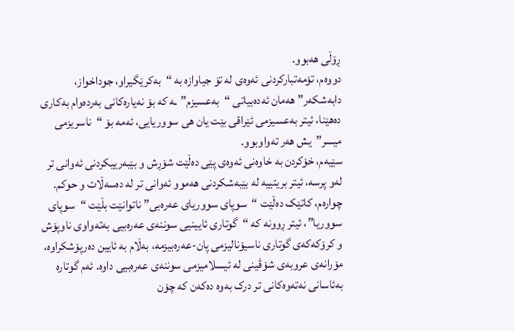ڕۆڵی هەبوو.
دووەم، تۆمەتبارکردنی ئەوەی لە تۆ جیاوازە بە “بەکرێگیراو، جوداخواز، دابەشکەر” هەمان ئەدەبیاتی “بەعسیزم”ـە کە بۆ نەیارەکانی بەردەوام بەکاری دەهێنا، ئیتر بەعسیزمی ئێراقی بێت یان هی سووریایی، ئەمە بۆ “ناسریزمی میسر”یش هەر تەواوبوو.
سێیەم، خۆکردن بە خاوەنی ئەوەی پێی دەڵێت شۆڕش و بێبەرییکردنی ئەوانی تر لەو پرسە، ئیتر بریتییە لە بێبەشکردنی هەموو ئەوانی تر لە دەسەڵات و حوکم.
چوارەم، کاتێک دەڵێت “سوپای سووریای عەرەبی” ناتوانێت بڵێت “سوپای سووریا”، ئیتر ڕوونە کە “گوتاری ئایینیی سوننەی عەرەبیی بەتەواوی ناوپۆش و کرۆکەکەی گوتاری ناسیۆنالیزمی پان-عەرەبیزمە، بەڵام بە ئایین دەرپۆشکراوە، مۆرانەی عروبەی شۆڤینی لە ئیسلامیزمی سوننەی عەرەبیی داوە. ئەم گوتارە بەئاسانی نەتەوەکانی تر درک بەوە دەکەن کە چۆن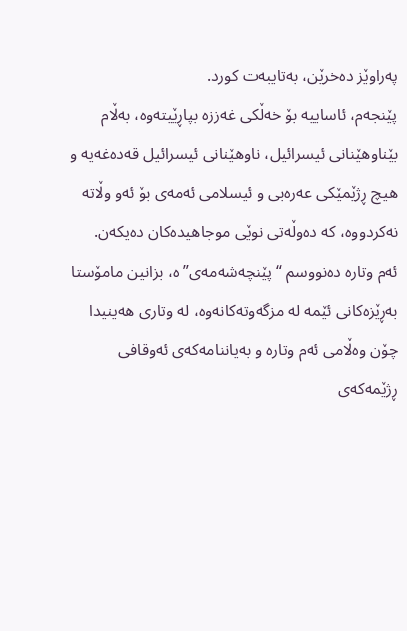پەراوێز دەخرێن، بەتایبەت کورد.
پێنجەم، ئاساییە بۆ خەڵکی غەززە بپاڕێیتەوە، بەڵام بێناوهێنانی ئیسرائیل، ناوهێنانی ئیسرائیل قەدەغەیە و هیچ ڕژێمێکی عەرەبی و ئیسلامی ئەمەی بۆ ئەو وڵاتە نەکردووە، کە دەوڵەتی نوێی موجاهیدەکان دەیکەن.
ئەم وتارە دەنووسم “پێنچەشەمەی”ە، بزانین مامۆستا بەڕێزەکانی ئێمە لە مزگەوتەکانەوە، لە وتاری هەینیدا چۆن وەڵامی ئەم وتارە و بەیاننامەکەی ئەوقافی ڕژێمەکەی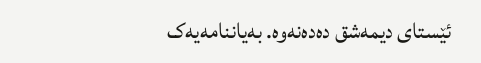ئێستای دیمەشق دەدەنەوە. بەیاننامەیەک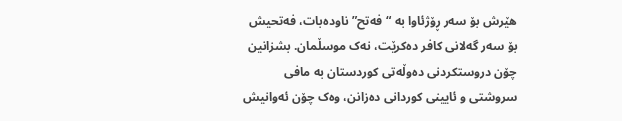هێرش بۆ سەر ڕۆژئاوا بە “فەتح” ناودەبات، فەتحیش بۆ سەر گەلانی کافر دەکرێت، نەک موسڵمان. بشزانین چۆن دروستکردنی دەوڵەتی کوردستان بە مافی سروشتی و ئایینی کوردانی دەزانن، وەک چۆن ئەوانیش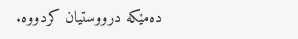دەمێکە درووستیان کردووە.